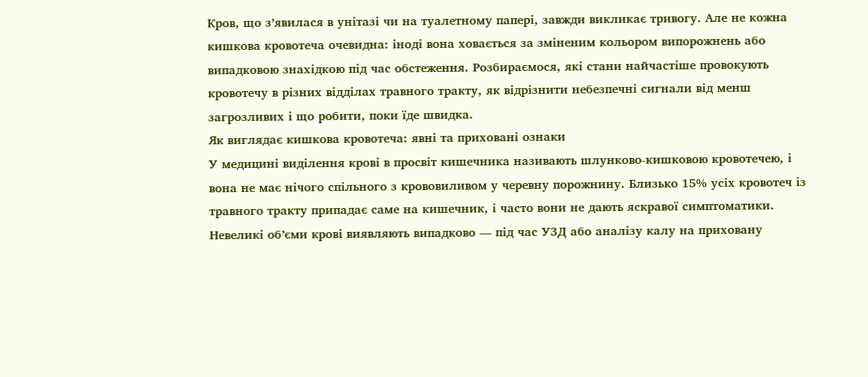Кров, що з’явилася в унітазі чи на туалетному папері, завжди викликає тривогу. Але не кожна кишкова кровотеча очевидна: іноді вона ховається за зміненим кольором випорожнень або випадковою знахідкою під час обстеження. Розбираємося, які стани найчастіше провокують кровотечу в різних відділах травного тракту, як відрізнити небезпечні сигнали від менш загрозливих і що робити, поки їде швидка.
Як виглядає кишкова кровотеча: явні та приховані ознаки
У медицині виділення крові в просвіт кишечника називають шлунково-кишковою кровотечею, і вона не має нічого спільного з крововиливом у черевну порожнину. Близько 15% усіх кровотеч із травного тракту припадає саме на кишечник, і часто вони не дають яскравої симптоматики. Невеликі об’єми крові виявляють випадково — під час УЗД або аналізу калу на приховану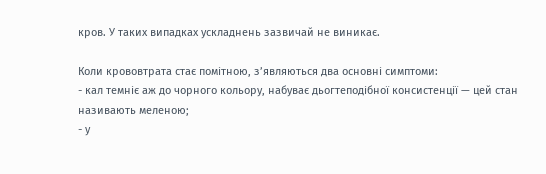кров. У таких випадках ускладнень зазвичай не виникає.

Коли крововтрата стає помітною, з’являються два основні симптоми:
- кал темніє аж до чорного кольору, набуває дьогтеподібної консистенції — цей стан називають меленою;
- у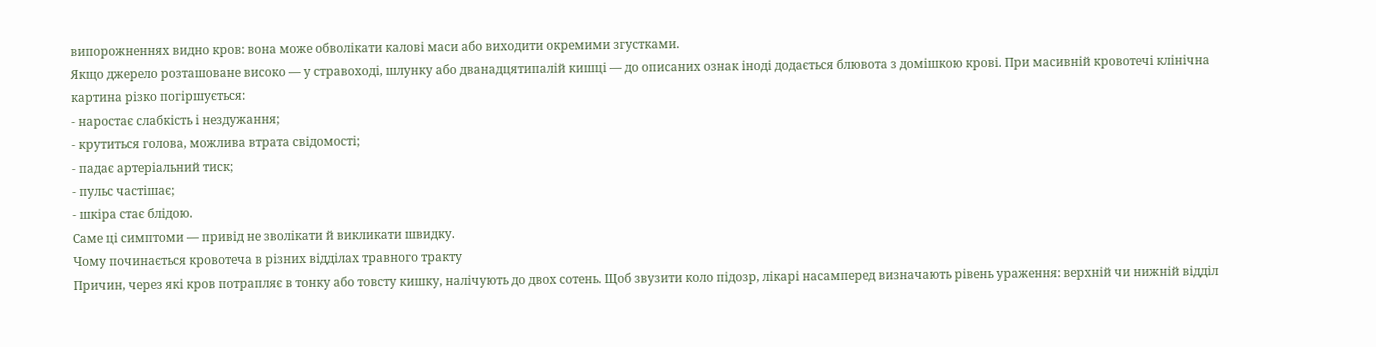випорожненнях видно кров: вона може обволікати калові маси або виходити окремими згустками.
Якщо джерело розташоване високо — у стравоході, шлунку або дванадцятипалій кишці — до описаних ознак іноді додається блювота з домішкою крові. При масивній кровотечі клінічна картина різко погіршується:
- наростає слабкість і нездужання;
- крутиться голова, можлива втрата свідомості;
- падає артеріальний тиск;
- пульс частішає;
- шкіра стає блідою.
Саме ці симптоми — привід не зволікати й викликати швидку.
Чому починається кровотеча в різних відділах травного тракту
Причин, через які кров потрапляє в тонку або товсту кишку, налічують до двох сотень. Щоб звузити коло підозр, лікарі насамперед визначають рівень ураження: верхній чи нижній відділ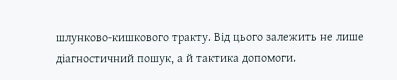шлунково-кишкового тракту. Від цього залежить не лише діагностичний пошук, а й тактика допомоги.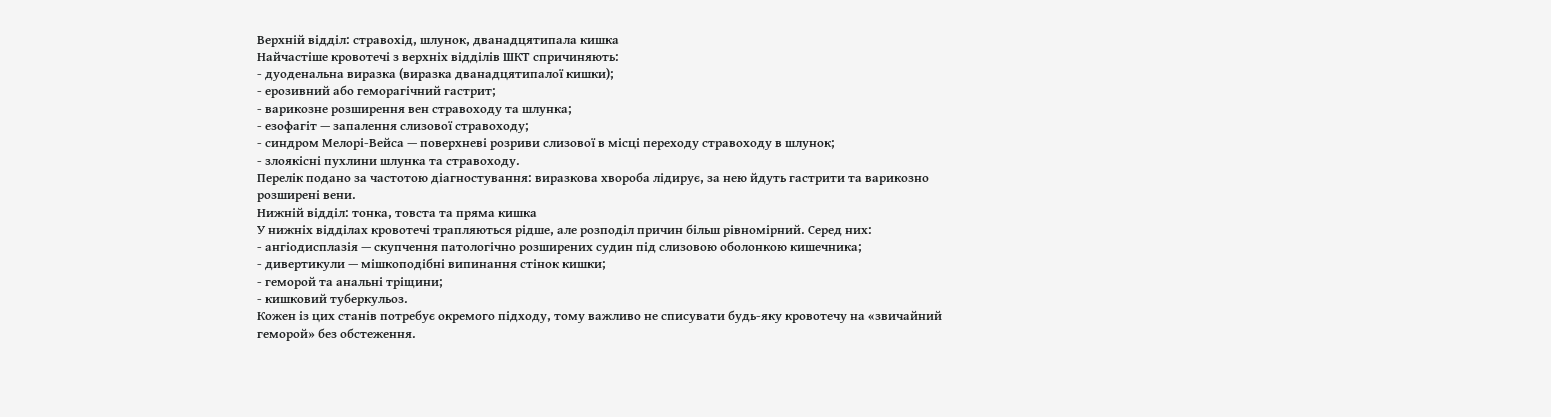Верхній відділ: стравохід, шлунок, дванадцятипала кишка
Найчастіше кровотечі з верхніх відділів ШКТ спричиняють:
- дуоденальна виразка (виразка дванадцятипалої кишки);
- ерозивний або геморагічний гастрит;
- варикозне розширення вен стравоходу та шлунка;
- езофагіт — запалення слизової стравоходу;
- синдром Мелорі-Вейса — поверхневі розриви слизової в місці переходу стравоходу в шлунок;
- злоякісні пухлини шлунка та стравоходу.
Перелік подано за частотою діагностування: виразкова хвороба лідирує, за нею йдуть гастрити та варикозно розширені вени.
Нижній відділ: тонка, товста та пряма кишка
У нижніх відділах кровотечі трапляються рідше, але розподіл причин більш рівномірний. Серед них:
- ангіодисплазія — скупчення патологічно розширених судин під слизовою оболонкою кишечника;
- дивертикули — мішкоподібні випинання стінок кишки;
- геморой та анальні тріщини;
- кишковий туберкульоз.
Кожен із цих станів потребує окремого підходу, тому важливо не списувати будь-яку кровотечу на «звичайний геморой» без обстеження.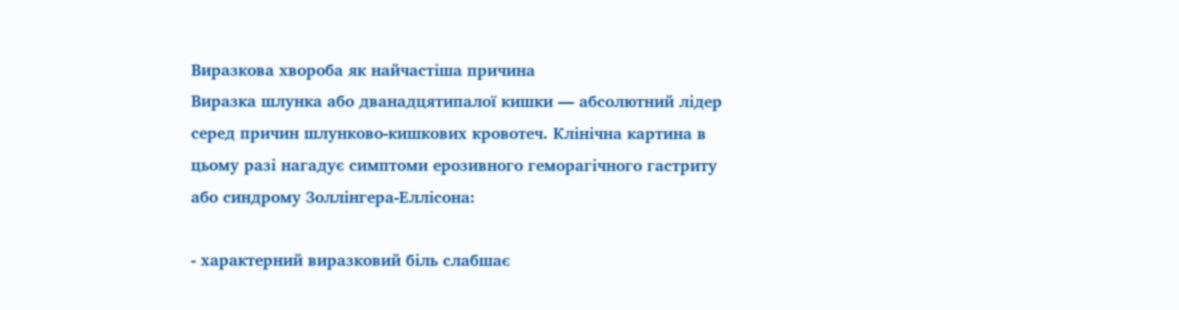Виразкова хвороба як найчастіша причина
Виразка шлунка або дванадцятипалої кишки — абсолютний лідер серед причин шлунково-кишкових кровотеч. Клінічна картина в цьому разі нагадує симптоми ерозивного геморагічного гастриту або синдрому Золлінгера-Еллісона:

- характерний виразковий біль слабшає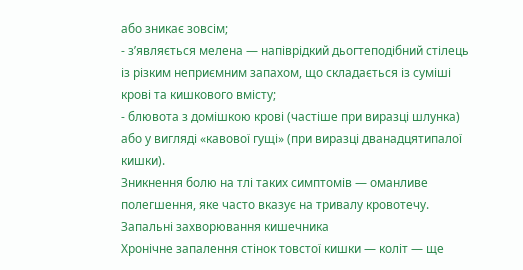або зникає зовсім;
- з’являється мелена — напіврідкий дьогтеподібний стілець із різким неприємним запахом, що складається із суміші крові та кишкового вмісту;
- блювота з домішкою крові (частіше при виразці шлунка) або у вигляді «кавової гущі» (при виразці дванадцятипалої кишки).
Зникнення болю на тлі таких симптомів — оманливе полегшення, яке часто вказує на тривалу кровотечу.
Запальні захворювання кишечника
Хронічне запалення стінок товстої кишки — коліт — ще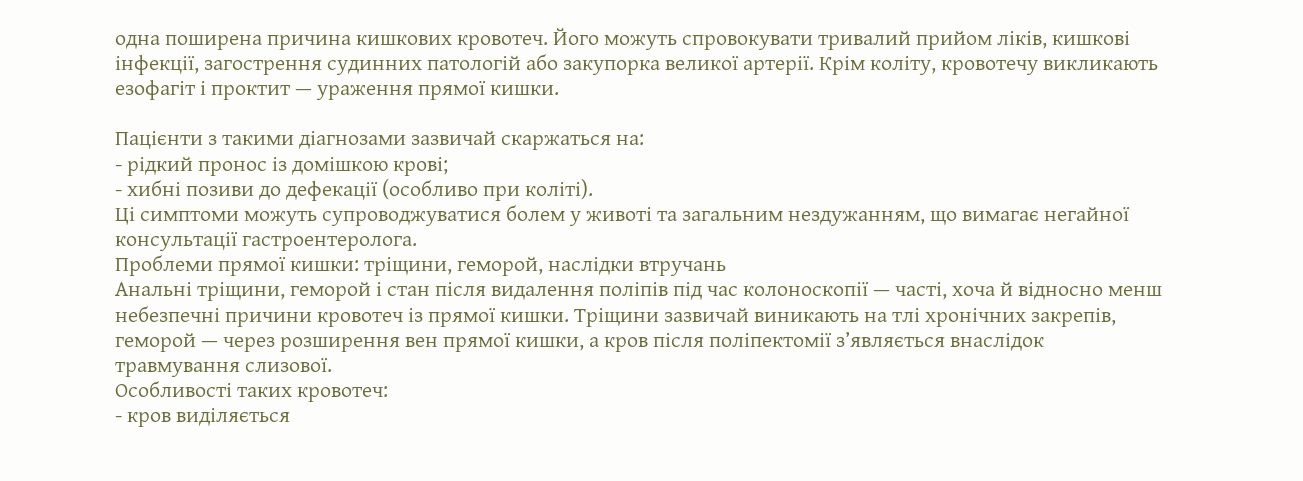одна поширена причина кишкових кровотеч. Його можуть спровокувати тривалий прийом ліків, кишкові інфекції, загострення судинних патологій або закупорка великої артерії. Крім коліту, кровотечу викликають езофагіт і проктит — ураження прямої кишки.

Пацієнти з такими діагнозами зазвичай скаржаться на:
- рідкий пронос із домішкою крові;
- хибні позиви до дефекації (особливо при коліті).
Ці симптоми можуть супроводжуватися болем у животі та загальним нездужанням, що вимагає негайної консультації гастроентеролога.
Проблеми прямої кишки: тріщини, геморой, наслідки втручань
Анальні тріщини, геморой і стан після видалення поліпів під час колоноскопії — часті, хоча й відносно менш небезпечні причини кровотеч із прямої кишки. Тріщини зазвичай виникають на тлі хронічних закрепів, геморой — через розширення вен прямої кишки, а кров після поліпектомії з’являється внаслідок травмування слизової.
Особливості таких кровотеч:
- кров виділяється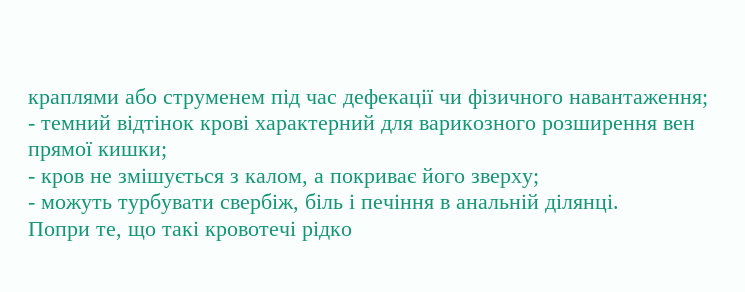краплями або струменем під час дефекації чи фізичного навантаження;
- темний відтінок крові характерний для варикозного розширення вен прямої кишки;
- кров не змішується з калом, а покриває його зверху;
- можуть турбувати свербіж, біль і печіння в анальній ділянці.
Попри те, що такі кровотечі рідко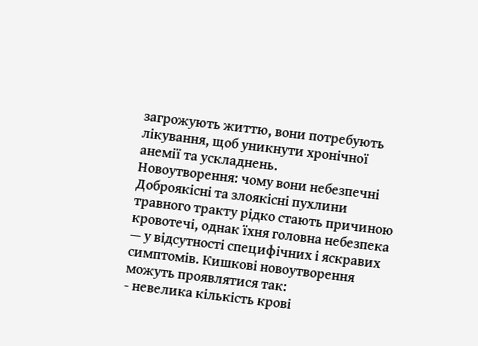загрожують життю, вони потребують лікування, щоб уникнути хронічної анемії та ускладнень.
Новоутворення: чому вони небезпечні
Доброякісні та злоякісні пухлини травного тракту рідко стають причиною кровотечі, однак їхня головна небезпека — у відсутності специфічних і яскравих симптомів. Кишкові новоутворення можуть проявлятися так:
- невелика кількість крові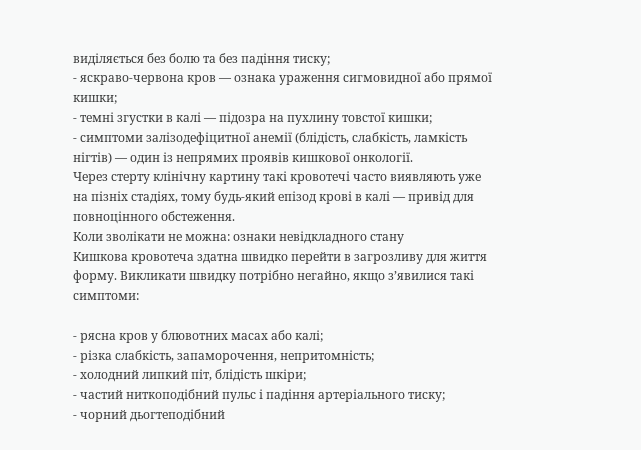виділяється без болю та без падіння тиску;
- яскраво-червона кров — ознака ураження сигмовидної або прямої кишки;
- темні згустки в калі — підозра на пухлину товстої кишки;
- симптоми залізодефіцитної анемії (блідість, слабкість, ламкість нігтів) — один із непрямих проявів кишкової онкології.
Через стерту клінічну картину такі кровотечі часто виявляють уже на пізніх стадіях, тому будь-який епізод крові в калі — привід для повноцінного обстеження.
Коли зволікати не можна: ознаки невідкладного стану
Кишкова кровотеча здатна швидко перейти в загрозливу для життя форму. Викликати швидку потрібно негайно, якщо з’явилися такі симптоми:

- рясна кров у блювотних масах або калі;
- різка слабкість, запаморочення, непритомність;
- холодний липкий піт, блідість шкіри;
- частий ниткоподібний пульс і падіння артеріального тиску;
- чорний дьогтеподібний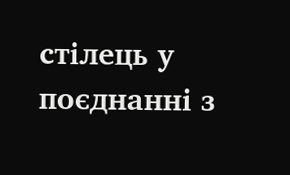стілець у поєднанні з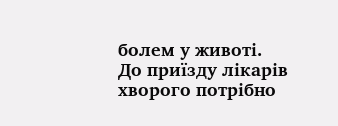болем у животі.
До приїзду лікарів хворого потрібно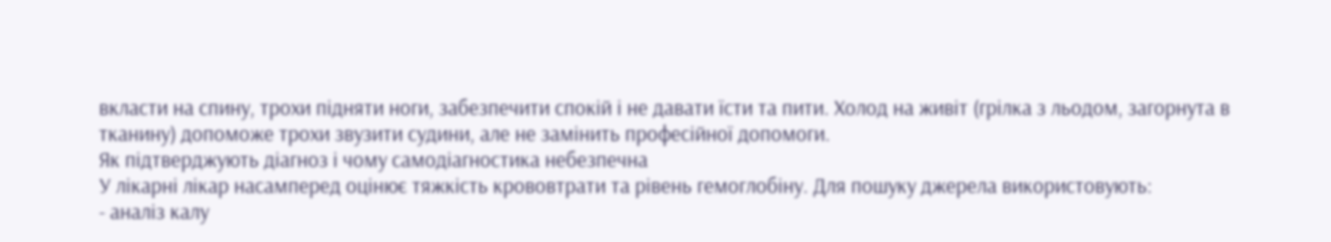вкласти на спину, трохи підняти ноги, забезпечити спокій і не давати їсти та пити. Холод на живіт (грілка з льодом, загорнута в тканину) допоможе трохи звузити судини, але не замінить професійної допомоги.
Як підтверджують діагноз і чому самодіагностика небезпечна
У лікарні лікар насамперед оцінює тяжкість крововтрати та рівень гемоглобіну. Для пошуку джерела використовують:
- аналіз калу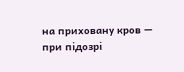на приховану кров — при підозрі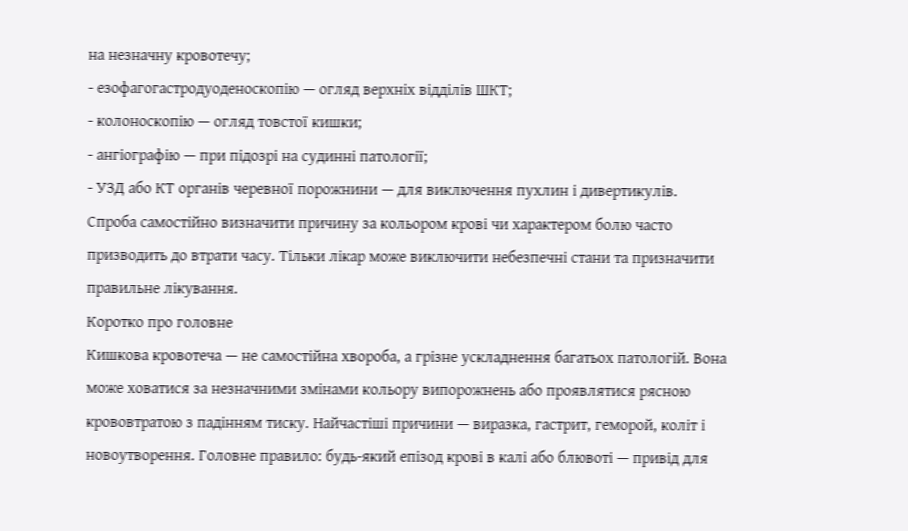на незначну кровотечу;
- езофагогастродуоденоскопію — огляд верхніх відділів ШКТ;
- колоноскопію — огляд товстої кишки;
- ангіографію — при підозрі на судинні патології;
- УЗД або КТ органів черевної порожнини — для виключення пухлин і дивертикулів.
Спроба самостійно визначити причину за кольором крові чи характером болю часто призводить до втрати часу. Тільки лікар може виключити небезпечні стани та призначити правильне лікування.
Коротко про головне
Кишкова кровотеча — не самостійна хвороба, а грізне ускладнення багатьох патологій. Вона може ховатися за незначними змінами кольору випорожнень або проявлятися рясною крововтратою з падінням тиску. Найчастіші причини — виразка, гастрит, геморой, коліт і новоутворення. Головне правило: будь-який епізод крові в калі або блювоті — привід для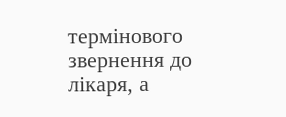термінового звернення до лікаря, а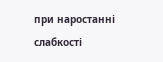при наростанні слабкості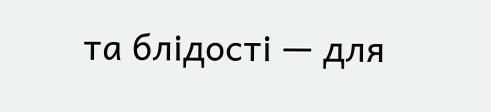та блідості — для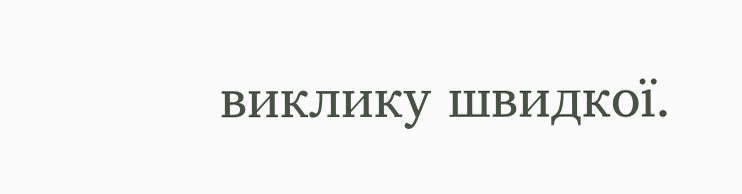виклику швидкої.